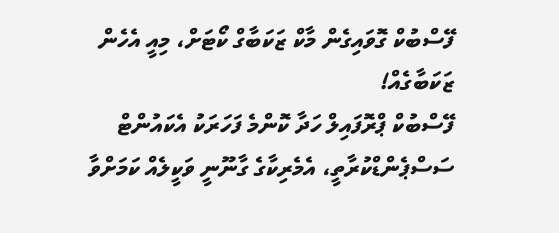ފޭސްބުކް ގޮވައިގެން މާކް ޒަކަބާގް ކޯޓަށް، މިއީ އެހެން ޒަކަބާގެއް!
ފޭސްބުކް ޕްރޮފައިލް ހަދާ ކޮންމެ ފަހަރަކު އެކައުންޓް ސަސްޕެންޑްކުރާތީ، އެމެރިކާގެ ގާނޫނީ ވަކީލެއް ކަމަށްވާ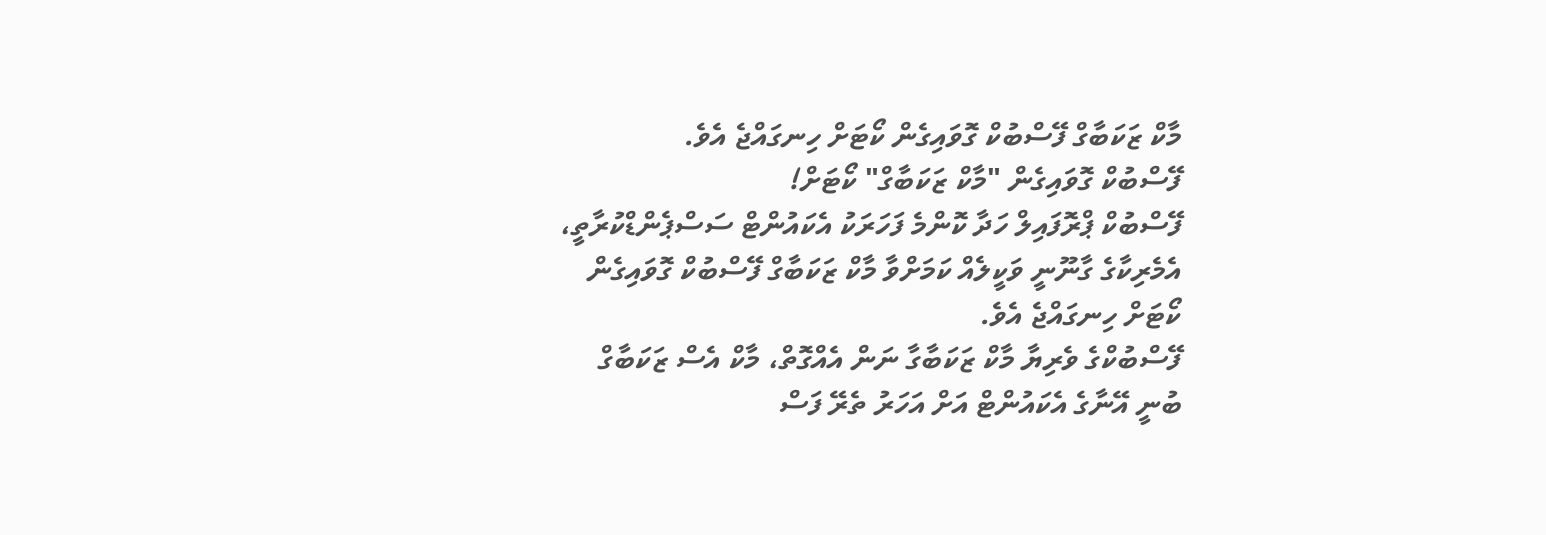މާކް ޒަކަބާގް ފޭސްބުކް ގޮވައިގެން ކޯޓަށް ހިނގައްޖެ އެވެ.
ފޭސްބުކް ގޮވައިގެން "މާކް ޒަކަބާގް" ކޯޓަށް!
ފޭސްބުކް ޕްރޮފައިލް ހަދާ ކޮންމެ ފަހަރަކު އެކައުންޓް ސަސްޕެންޑްކުރާތީ، އެމެރިކާގެ ގާނޫނީ ވަކީލެއް ކަމަށްވާ މާކް ޒަކަބާގް ފޭސްބުކް ގޮވައިގެން ކޯޓަށް ހިނގައްޖެ އެވެ.
ފޭސްބުކްގެ ވެރިޔާ މާކް ޒަކަބާގާ ނަން އެއްގޮތް، މާކް އެސް ޒަކަބާގް ބުނީ އޭނާގެ އެކައުންޓް އަށް އަހަރު ތެރޭ ފަސް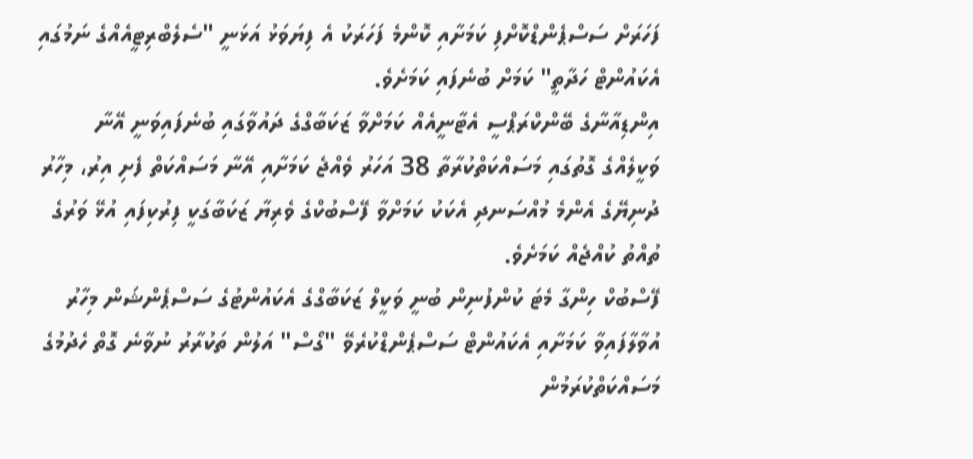ފަހަރަށް ސަސްޕެންޑްކޮށްފި ކަމަށާއި ކޮންމެ ފަހަރަކު އެ ފިޔަވަޅު އަޅަނީ "ސެލެބްރިޓީއެއްގެ ނަމުގައި އެކައުންޓް ހަދާތީ" ކަމަށް ބުނެފައި ކަމަށެވެ.
އިންޑިއާނާގެ ބޭންކްރަޕްސީ އެޓާނީއެއް ކަމަށްވާ ޒަކަބާގްގެ ދައުވާގައި ބުނެފައިވަނީ އޭނާ ވަކީލެއްގެ ގޮތުގައި މަސައްކަތްކުރާތާ 38 އަހަރު ވެއްޖެ ކަމަށާއި އޭނާ މަސައްކަތް ފެށި އިރު، މިހާރު ދުނިޔޭގެ އެންމެ މުއްސަނދި އެކަކު ކަމަށްވާ ފޭސްބުކްގެ ވެރިޔާ ޒަކަބާގަކީ ފިރުކިފައި އުޅޭ ވަރުގެ ތުއްތު ކުއްޖެއް ކަމަށެވެ.
ފޭސްބުކް ހިންގާ މެޓަ ކުންފުނިން ބުނީ ވަކީލް ޒަކަބާގްގެ އެކައުންޓުގެ ސަސްޕެންޝަން މިހާރު އުވާލާފައިވާ ކަމަށާއި އެކައުންޓް ސަސްޕެންޑްކުރެވޭ "ގޯސް" އަލުން ތަކުރާރު ނުވާނެ ގޮތް ހެދުމުގެ މަސައްކަތްކުރަމުން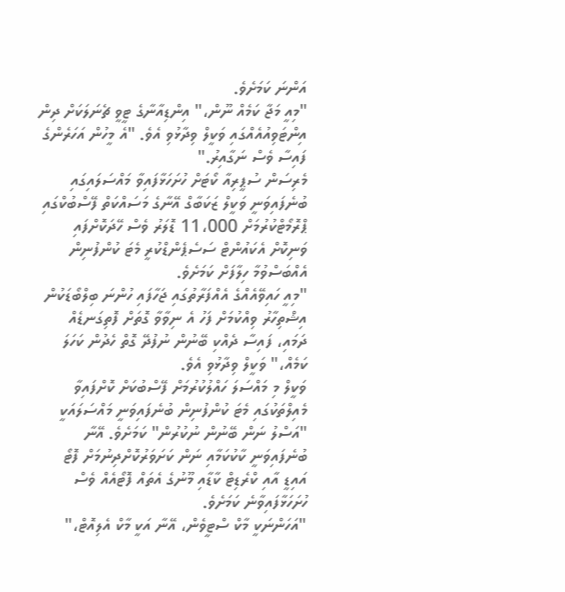އަންނަ ކަމަށެވެ.
"މިއީ މަޖާ ކަމެއް ނޫން،" އިންޑިއާނާގެ ޓީވީ ޗެނަލަކަށް ދިން އިންޓަވިއުއެއްގައި ވަކީލް ވިދާޅުވި އެވެ. "އެ މީހުން އަހަރެންގެ ފައިސާ ވެސް ނަގާއިރު."
މެރިސަން ސުޕީރިއާ ކޯޓަށް ހުށަހަޅާފައިވާ މައްސަލައިގައި ބުނެފައިވަނީ ވަކީލް ޒަކަބާގް އޭނާގެ މަސައްކަތް ފޭސްބުކްގައި ޕްރޮމޯޓްކުރުމަށް 11،000 ޑޮލަރު ވެސް ހޭދަކޮށްފައި ވަނިކޮށް އެކައުންޓް ސަސެޕެންޑްކުރީ މެޓަ ކުންފުނިން އެއްބަސްވުމާ ހިލާފަށް ކަމަށެވެ.
"މިއީ ހައިވޭއެއްގެ އެއްފަރާތުގައި ޖަހާފައި ހުންނަ ބިލްބޯޑަކުން އިޝްތިހާރު ވިއްކުމަށް ފަހު އެ ނިވާވާ ގޮތަށް ފޮތިގަނޑެއް ދަމައި، ފައިސާ ދެއްކި ބޭނުން ނުފުދޭ ގޮތް ހެދުން ކަހަލަ ކަމެއް،" ވަކީލް ވިދާޅުވި އެވެ.
ވަކީލް މި މައްސަލަ ހައްލުކުރުމަށް ފޭސްބުކަށް ކޮށްފައިވާ މެއިލްތަކުގައި މެޓަ ކުންފުނިން ބުނެފައިވަނީ މައްސަލައަކީ "އަސްލު ނަން ބޭނުން ނުކުރުން" ކަމަށެވެ. އޭނާ ބުނެފައިވަނީ ކާކުކަމާއި ނަން ކަށަވަރުކޮށްދިނުމަށް ފޮޓޯ އައިޑީ އާއި ކްރެޑިޓް ކާޑާއި މޫނުގެ އެތައް ފޮޓޯއެއް ވެސް ހުށަހަޅާފައިވާނެ ކަމަށެވެ.
"އަހަންނަކީ މާކް ސްޓީވެން، އޭނާ އަކީ މާކް އެލިއޮޓް،"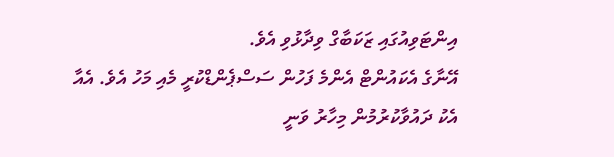އިންޓަވިއުގައި ޒަކަބާގް ވިދާޅުވި އެވެ.
އޭނާގެ އެކައުންޓް އެންމެ ފަހުން ސަސްޕެންޑްކުރީ މެއި މަހު އެވެ. އެއާ އެކު ދައުވާކުރުމުން މިހާރު ވަނީ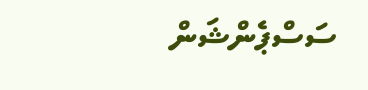ސަސްޕެންޝަން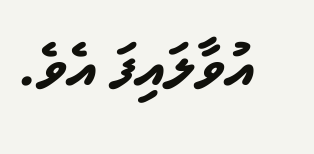އުވާލައިފަ އެވެ.